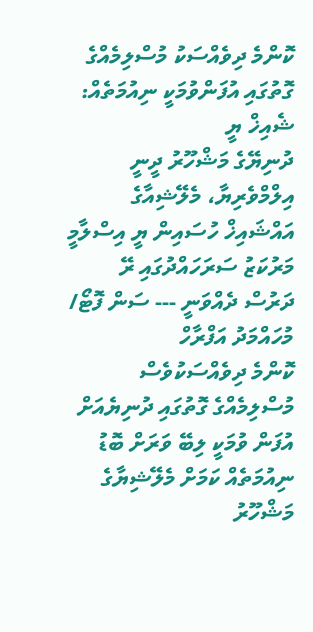ކޮންމެ ދިވެއްސަކު މުސްލިމެއްގެ ގޮތުގައި އުފަންވުމަކީ ނިއުމަތެއް: ޝެއިޚް ޔީ
ދުނިޔޭގެ މަޝްހޫރު ދީނީ އިލްމްވެރިޔާ، މެލޭޝިއާގެ އައްޝައިޚް ހުސައިން ޔީ އިސްލާމީ މަރުކަޒު ސަރަހައްދުގައި ރޭ ދަރުސް ދެއްވަނީ --- ސަން ފޮޓޯ/ މުހައްމަދު އަފްރާހް
ކޮންމެ ދިވެއްސަކުވެސް މުސްލިމެއްގެ ގޮތުގައި ދުނިޔެއަށް އުފަން ވުމަކީ ލިބޭ ވަރަށް ބޮޑު ނިއުމަތެއް ކަމަށް މެލޭޝިޔާގެ މަޝްހޫރު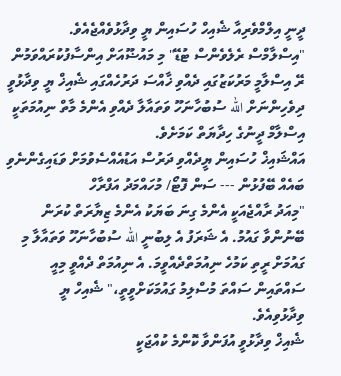ދީނީ އިލްމްވެރިއާ ޝެއިހް ހުސައިން ޔީ ވިދާޅުވެއްޖެއެވެ.
"އިސްލާމްސް ރެލެވެންސް ޓުޑޭ" މި މައުޟޫއަށް އިންސާފުކުރައްވަމުން ރޭ އިސްލާމީ މަރުކަޒުގައި ދެއްވި ޚާއްސަ ދަރުހެއްގައި ޝެއިޚް ޔީ ވިދާޅުވީ ދިވެހިންނަށް الله ސުބުހާނަހޫ ވަތައާލާ ދެއްވި އެންމެ މާތް ނިއުމަތަކީ އިސްލާމް ދީނުގެ ހިދާޔަތް ކަމަށެވެ.
އައްޝައިޚް ހުސައިން ޔީދެއްވި ދަރުސް އަޑުއެއްސެވުމަށް ވަޑައިގެންނެވި ބައެއް ބޭފުޅުން --- ސަން ފޮޓޯ/ މުހައްމަދު އަފްރާހް
"މިއަދު ރާއްޖެއަކީ އެންމެ ގިނަ ބަޔަކު އެންމެ ޒިޔާރަތް ކުރަން ބޭނުންވާ ގައުމު. އެ ޝަރަފު އެ ލިބުނީ الله ސުބުހާނަހޫ ވަތައާލާ މި ގައުމަށް ރީތި ކަމުހެ ނިއުމަތްދެއްވީމަ. އެ ނިއުމަތް ދެއްވީ މިއީ ސައްތައިން ސައްތަ މުސްލިމު ގައުމަކަށްވީތީ،" ޝެއިހް ޔީ ވިދާޅުވިއެވެ.
ޝެއިޚް ވިދާޅުވީ އުފަންވާ ކޮންމެ ކުއްޖަކީ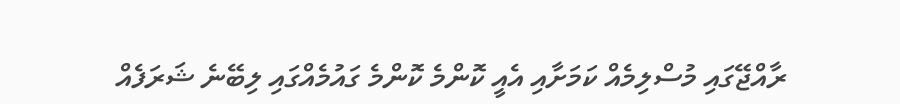ރާއްޖޭގައި މުސްލިމެއް ކަމަށާއި އެއީ ކޮންމެ ކޮންމެ ގައުމެއްގައި ލިބޭނެ ޝަރަފެއް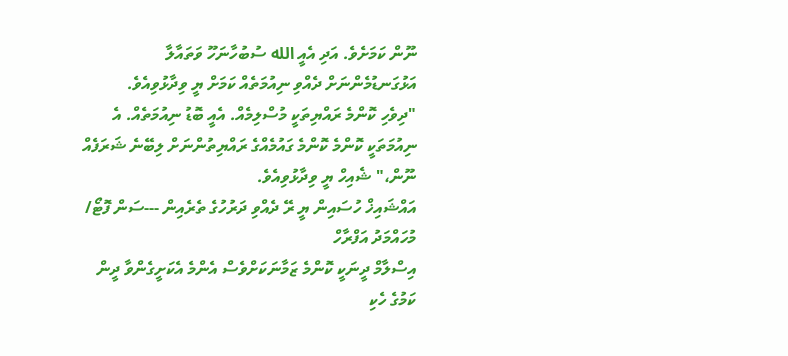ނޫން ކަމަށެވެ. އަދި އެއީ الله ސުބުހާނަހޫ ވަތައާލާ އަޅުގަނޑުމެންނަށް ދެއްވި ނިއުމަތެއް ކަމަށް ޔީ ވިދާޅުވިއެވެ.
"ދިވެހި ކޮންމެ ރައްޔިތަކީ މުސްލިމެއް. އެއީ ބޮޑު ނިއުމަތެއް. އެ ނިއުމަތަކީ ކޮންމެ ކޮންމެ ގައުމެއްގެ ރައްޔިތުންނަށް ލިބޭނެ ޝަރަފެއް ނޫން،" ޝެއިހް ޔީ ވިދާޅުވިއެވެ.
އައްޝައިޚް ހުސައިން ޔީ ރޭ ދެއްވި ދަރުހުގެ ތެރެއިން ---ސަން ފޮޓޯ/ މުހައްމަދު އަފްރާހް
އިސްލާމް ދީނަކީ ކޮންމެ ޒަމާނަކަށްވެސް އެންމެ އެކަށީގެންވާ ދީން ކަމުގެ ހެކި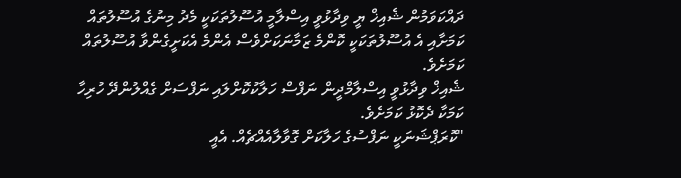ދައްކަވަމުން ޝެއިޚް ޔީ ވިދާޅުވީ އިސްލާމީ އުސޫލުތަކަކީ މެދު މިނުގެ އުސޫލުތައް ކަމަށާއި އެ އުސޫލުތަކަކީ ކޮންމެ ޒަމާނަކަށްވެސް އެންމެ އެކަށީގެންވާ އުސޫލުތައް ކަމަށެވެ.
ޝެއިޚް ވިދާޅުވީ އިސްލާމްދީން ނަފްސް ހަލާކުކޮށްލައި ނަފްސަށް ގެއްލުންދޭ ހުރިހާ ކަމަކާ ދެކޮޅު ކަމަށެވެ.
"ކޮރަޕްޝަނަކީ ނަފްސުގެ ހަލާކަށް ގޮވާލާއެއްޗެއް. އެއީ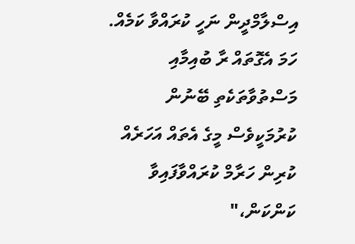އިސްލާމްދީން ނަހީ ކުރައްވާ ކަމެއް. ހަމަ އެގޮތައް ރާ ބުއިމާއި މަސްތުވާތަކެތި ބޭނުން ކުރުމަކީވެސް މީގެ އެތައް އަހަރެއް ކުރިން ހަރާމް ކުރައްވާފައިވާ ކަންކަން،"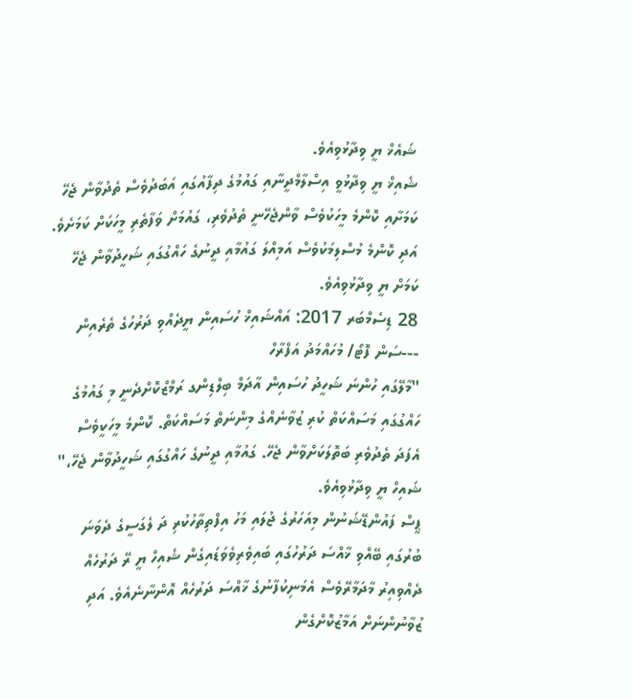ޝައެޚް ޔީ ވިދާޅުވިއެވެ.
ޝެއިޚް ޔީ ވިދާޅުވީ އިސްލާމްދީނާއި ގައުމުގެ ދިފާއުގައި އަބަދުވެސް ތެދުވާން ޖެހޭ ކަމަށާއި ކޮންމެ މީހަކުވެސް ވާންޖެހޭނީ ތެދުވެރި، ގައުމަށް ވަފާތެރި މީހަކަށް ކަމަށެވެ. އަދި ކޮންމެ މުސްލިމަކުވެސް އަމިއްލަ ގައުމާއި ދީނުގެ ހައްގުގައި ޝަހީދުވާން ޖެހޭ ކަމަށް ޔީ ވިދާޅުވިއެވެ.
28 ޑިސެމްބަރ 2017: އައްޝައިޚް ހުސައިން ޔީދެއްވި ދަރުހުގެ ތެރެއިން ---ސަން ފޮޓޯ/ މުހައްމަދު އަފްރާހް
"މާލޭގައި ހުންނަ ޝަހީދު ހުސައިން އާދަމް ބިލްޑިންގ ރަމްޒްކޮށްދެނީ މި ގައުމުގެ ހައްގުގައި މަސައްކަތް ކުރި ޒުވާނެއްގެ މިންނަތް މަސައްކަތް. ކޮންމެ މީހަކީވެސް އެފަދަ ތެދުވެރި ބަތޮލަކަށްވާން ޖެހޭ. ގައުމާއި ދީނުގެ ހައްގުގައި ޝަހީދުވާން ޖެހޭ،" ޝައިހް ޔީ ވިދާޅުވިއެވެ.
ޕީސް ފައުންޑޭޝަނުން މިއަހަރުގެ ޖުލައި މަހު އިފްތިތާހުކުރި ދަ ލެގަސީގެ ދެވަނަ ބުރުގައި ބޭއްވި ޚާއްސަ ދަރުހުގައި ބައިވެރިވެވަޑައިގެން ޝެއިހް ޔީ ރޭ ދަރުހެއް ދެއްވިއިރު މާދަމާރޭވެސް އެމަނިކުފާނުގެ ޚާއްސަ ދަރުހެއް އޮންނާނެއެވެ. އަދި ޒުވާނުންނަށް އަމާޒުކޮށްގެން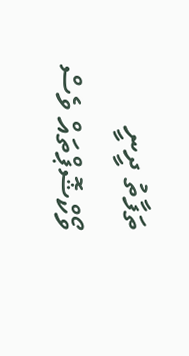ތަފާތު ދީނީ ވޯކްޝޮޕްތައް ވެސް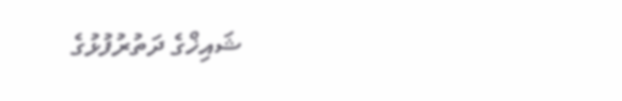ޝައިޚްގެ ދަތުރުފުޅުގެ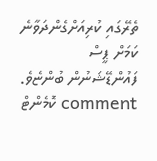ތެރޭގައި ކުރިއަށްގެންދަވާނެ ކަމަށް ޕީސް ފައުންޑޭޝަނުން ބުންޏެވެ.
comment ކޮމެންޓް